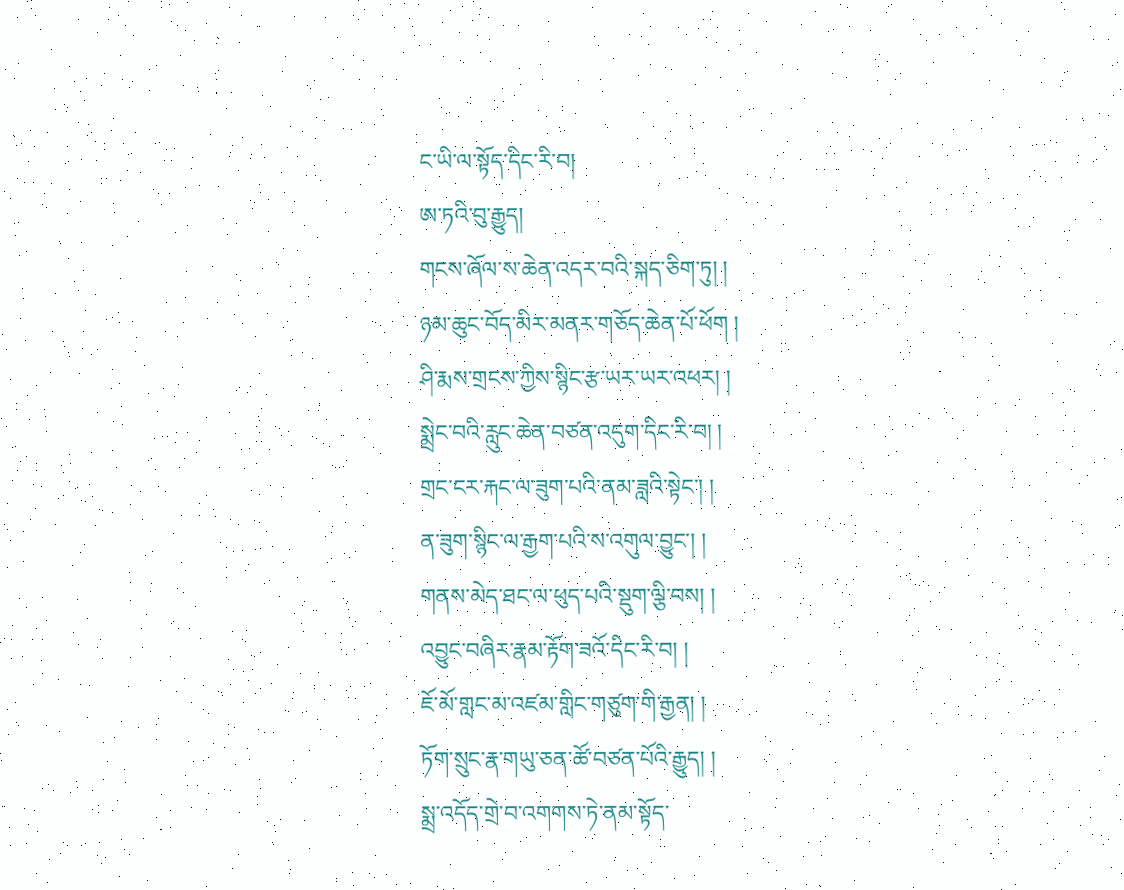ང་ཡི་ལ་སྟོད་དིང་རི་བ།
ཨ་ཏའི་བུ་རྒྱུད།
གངས་ཞོལ་ས་ཆེན་འདར་བའི་སྐད་ཅིག་ཏུ། །
ཉམ་ཆུང་བོད་མིར་མནར་གཅོད་ཆེན་པོ་ཕོག །
ཤི་རྨས་གྲངས་ཀྱིས་སྙིང་རྩ་ཡར་ཡར་འཕར། །
སྨྲེང་བའི་རླུང་ཆེན་བཙན་འདུག་དིང་རི་བ། །
གྲང་ངར་རྐང་ལ་ཟུག་པའི་ནམ་ཟླའི་སྟེང་། །
ན་ཟུག་སྙིང་ལ་རྒྱག་པའི་ས་འགུལ་བྱུང་། །
གནས་མེད་ཐང་ལ་ཕུད་པའི་སྡུག་ལྕི་བས། །
འབྱུང་བཞིར་རྣམ་རྟོག་ཟའོ་དིང་རི་བ། །
ཇོ་མོ་གླང་མ་འཛམ་གླིང་གཙུག་གི་རྒྱན། །
ཏོག་སྲུང་རྣ་གཡུ་ཅན་ཚོ་བཙན་པོའི་རྒྱུད། །
སྨྲ་འདོད་གྲེ་བ་འགགས་ཏེ་ནམ་སྟོད་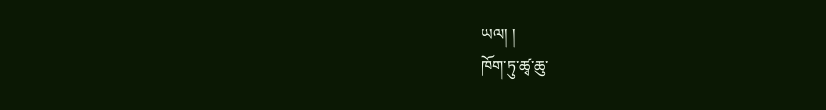ཡལ། །
ཁོག་ཏུ་ཚྭ་ཆུ་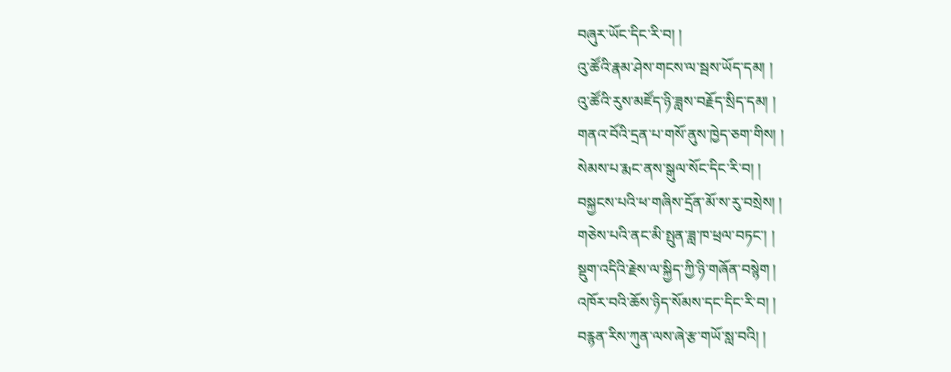བཞུར་ཡོང་དིང་རི་བ། །
འུ་ཚོའི་རྣམ་ཤེས་གངས་ལ་སྦས་ཡོད་དམ། །
འུ་ཚོའི་རུས་མཛོད་ཉི་ཟླས་བརྗོད་སྲིད་དམ། །
གནའ་བོའི་དྲན་པ་གསོ་ནུས་ཁྱེད་ཅག་གིས། །
སེམས་པ་རྨང་ནས་སྒུལ་སོང་དིང་རི་བ། །
བསྐྱངས་པའི་ཕ་གཞིས་དྲོན་མོ་ས་རུ་བསྲེས། །
གཅེས་པའི་ནང་མི་སྤུན་ཟླ་ཁ་ཕྲལ་བཏང་། །
སྡུག་འདིའི་རྗེས་ལ་སྐྱིད་ཀྱི་ཉི་གཞོན་བསྙེག །
འཁོར་བའི་ཆོས་ཉིད་སོམས་དང་དིང་རི་བ། །
བརྙན་རིས་ཀུན་ལས་ཞེ་རྩ་གཡོ་སླ་བའི། །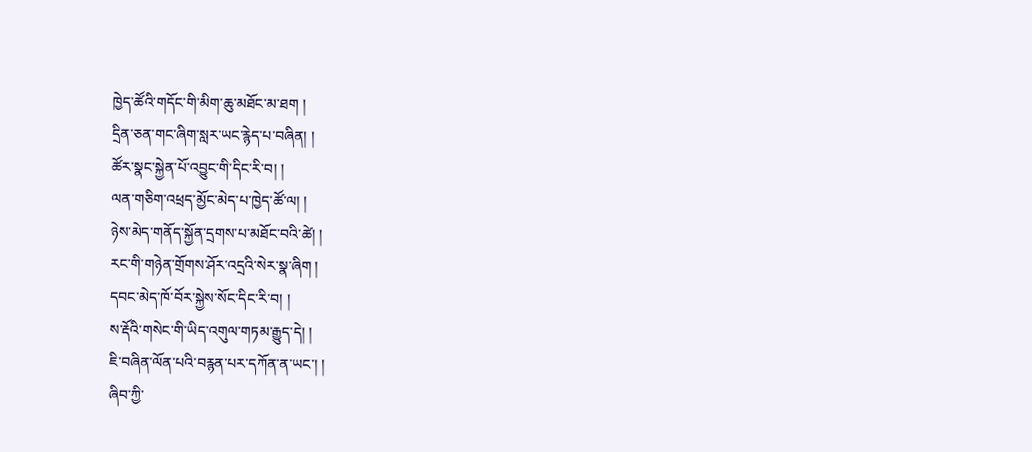ཁྱེད་ཚོའི་གདོང་གི་མིག་ཆུ་མཐོང་མ་ཐག །
དྲིན་ཅན་གང་ཞིག་སླར་ཡང་རྙེད་པ་བཞིན། །
ཚོར་སྣང་སྐྱེན་པོ་འབྱུང་གི་དིང་རི་བ། །
ལན་གཅིག་འཕྲད་མྱོང་མེད་པ་ཁྱེད་ཚོ་ལ། །
ཉེས་མེད་གནོད་སྐྱོན་དྲགས་པ་མཐོང་བའི་ཚེ། །
རང་གི་གཉེན་གྲོགས་ཤོར་འདྲའི་སེར་སྣ་ཞིག །
དབང་མེད་ཁོ་བོར་སྐྱེས་སོང་དིང་རི་བ། །
ས་རྡོའི་གསེང་གི་ཡིད་འགུལ་གཏམ་རྒྱུད་དེ། །
ཇི་བཞིན་ལོན་པའི་བརྙན་པར་དཀོན་ན་ཡང་། །
ཞིབ་ཀྱི་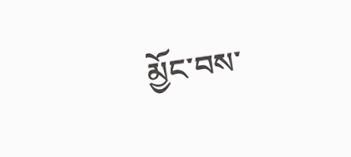མྱོང་བས་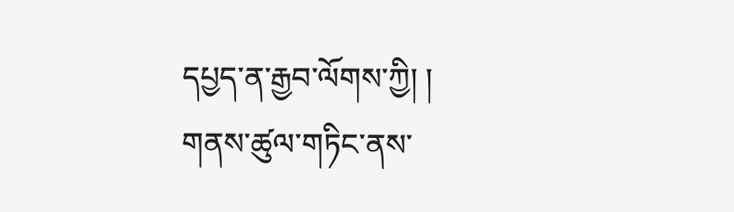དཔྱད་ན་རྒྱབ་ལོགས་ཀྱི། །
གནས་ཚུལ་གཏིང་ནས་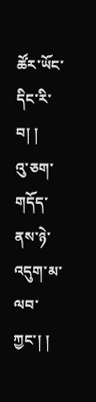ཚོར་ཡོང་དིང་རི་བ། །
འུ་ཅག་གདོད་ནས་ཉེ་འདུག་མ་ལབ་ཀྱང་། །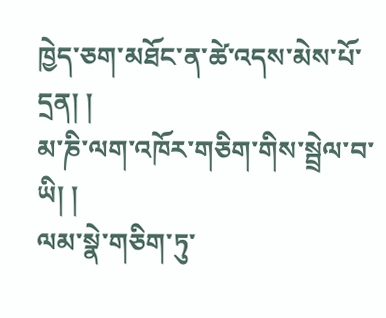ཁྱེད་ཅག་མཐོང་ན་ཚེ་འདས་མེས་པོ་དྲན། །
མ་ཎི་ལག་འཁོར་གཅིག་གིས་སྦྲེལ་བ་ཡི། །
ལམ་སྣེ་གཅིག་ཏུ་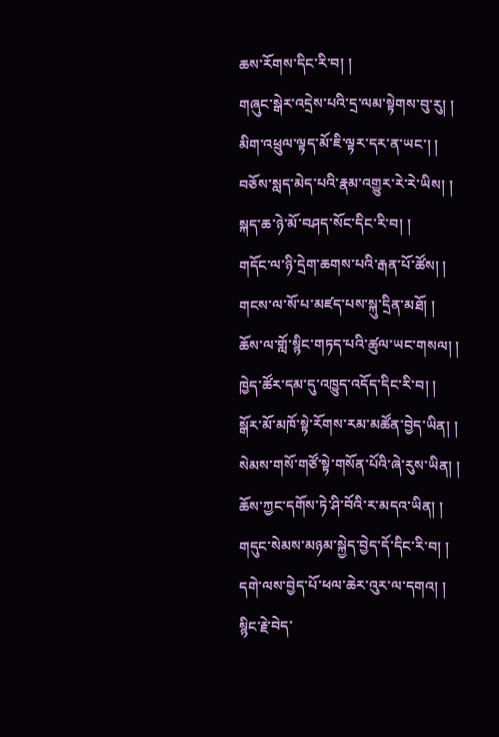ཆས་རོགས་དིང་རི་བ། །
གཞུང་སྒེར་འདྲེས་པའི་དྲ་ལམ་སྟེགས་བུ་རུ། །
མིག་འཕྲུལ་ལྟད་མོ་ཇི་ལྟར་དར་ན་ཡང་། །
བཅོས་སླད་མེད་པའི་རྣམ་འགྱུར་རེ་རེ་ཡིས། །
སྐད་ཆ་ཉེ་མོ་བཤད་སོང་དིང་རི་བ། །
གདོང་ལ་ཉི་དྲེག་ཆགས་པའི་རྒན་པོ་ཚོས། །
གངས་ལ་སོ་པ་མཛད་པས་སྐུ་དྲིན་མཐོ། །
ཆོས་ལ་གློ་སྙིང་གཏད་པའི་ཚུལ་ཡང་གསལ། །
ཁྱེད་ཚོར་དམ་དུ་འཁྱུད་འདོད་དིང་རི་བ། །
སྒོར་མོ་མཁོ་སྟེ་རོགས་རམ་མཚོན་བྱེད་ཡིན། །
སེམས་གསོ་གཙོ་སྟེ་གསོན་པོའི་ཞེ་རུས་ཡིན། །
ཆོས་ཀྱང་དགོས་ཏེ་ཤི་བོའི་ར་མདའ་ཡིན། །
གདུང་སེམས་མཉམ་སྐྱེད་བྱེད་དོ་དིང་རི་བ། །
དགེ་ལས་བྱེད་པོ་ཕལ་ཆེར་འུར་ལ་དགའ། །
སྙིང་རྗེ་བེད་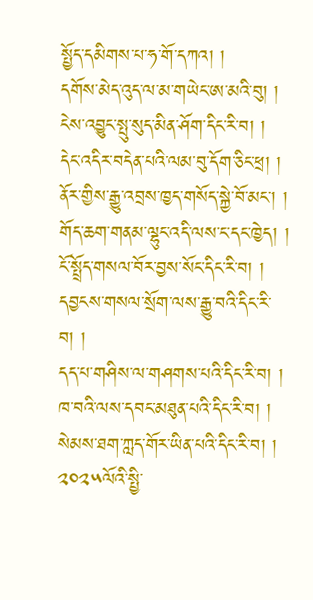སྤྱོད་དམིགས་པ་ཧ་གོ་དཀའ། །
དགོས་མེད་འུད་ལ་མ་གཡེང་ཨ་མའི་བུ། །
ངེས་འབྱུང་སྤུ་སུད་མིན་ཤོག་དིང་རི་བ། །
དེང་འདིར་བདེན་པའི་ལམ་བུ་དོག་ཅིང་ཕྲ། །
ནོར་གྱིས་རྒྱུ་འབྲས་ཁྱད་གསོད་སྐྱེ་བོ་མང་། །
གོད་ཆག་གནམ་ལྷུང་འདི་ལས་ང་དང་ཁྱེད། །
ངོ་སྤྲོད་གསལ་བོར་བྱས་སོང་དིང་རི་བ། །
དབྱངས་གསལ་སྲོག་ལས་རྒྱུ་བའི་དིང་རི་བ། །
དད་པ་གཤིས་ལ་གཤགས་པའི་དིང་རི་བ། །
ཁ་བའི་ལས་དབང་མཐུན་པའི་དིང་རི་བ། །
སེམས་ཐག་ཀླད་གོར་ཡིན་པའི་དིང་རི་བ། །
༢༠༢༥ལོའི་སྤྱི་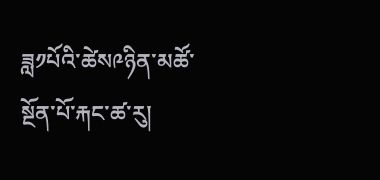ཟླ༡པོའི་ཚེས༩ཉིན་མཚོ་སྔོན་པོ་རྐང་ཚ་རུ།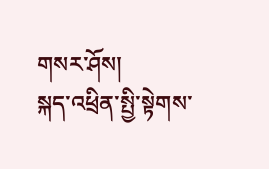གསར་ཤོས།
སྐད་འཕྲིན་སྤྱི་སྟེགས་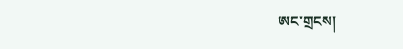ཨང་གྲངས།